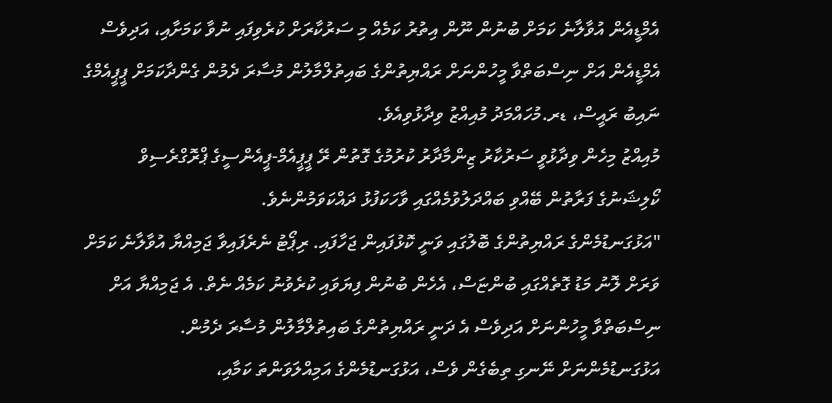އެމްޑީއެން އުވާލާނެ ކަމަށް ބުނުން ނޫން އިތުރު ކަމެއް މި ސަރުކާރަށް ކުރެވިފައި ނުވާ ކަމަށާއި، އަދިވެސް އެމްޑީއެން އަށް ނިސްބަތްވާ މީހުންނަށް ރައްޔިތުންގެ ބައިތުލްމާލުން މުސާރަ ދެމުން ގެންދާކަމަށް ޕީޕީއެމްގެ ނައިބު ރައީސް، ޑރ.މުހައްމަދު މުއިއްޒު ވިދާޅުވިއެވެ.
މުއިއްޒު މިހެން ވިދާޅުވީ ސަރުކާރު ޒިންމާދާރު ކުރުމުގެ ގޮތުން ރޭ ޕީޕީއެމް-ޕީއެންސީގެ ޕްރޮގްރެސިވް ކޯލިޝަނުގެ ފަރާތުން ބޭއްވި ބައްދަލުވުމެއްގައި ވާހަކަފުޅު ދައްކަވަމުންނެވެ.
"އަޅުގަނޑުމެންގެ ރައްޔިތުންގެ ބޮލުގައި ވަނީ ކޮޅުފައިން ޖަހާފައި. ރިޕޯޓު ނެރެފައިވާ ޖަމިއްޔާ އުވާލާނެ ކަމަށް ވަރަށް ލޮނު މަޑު ގޮތެއްގައި ބުންޏަސް، އެހެން ބުނުން ފިޔަވައި ކުރެވުނު ކަމެއް ނެތް. އެ ޖަމިއްޔާ އަށް ނިސްބަތްވާ މީހުންނަށް އަދިވެސް އެ ދަނީ ރައްޔިތުންގެ ބައިތުލްމާލުން މުސާރަ ދެމުން. އަޅުގަނޑުމެންނަށް ނޭނގި ތިބެގެން ވެސް، އަޅުގަނޑުމެންގެ އަމިއްލަވަންތަ ކަމާއި،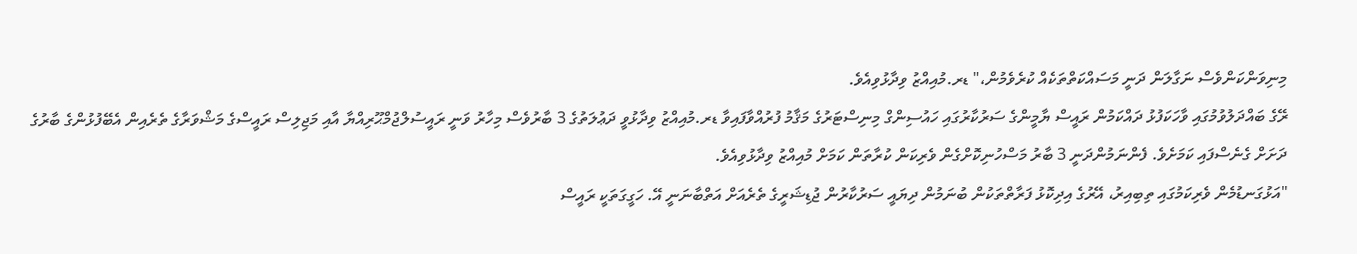މިނިވަންކަންވެސް ނަގާލަން ދަނީ މަސައްކަތްތަކެއް ކުރެވެމުން،" ޑރ.މުއިއްޒު ވިދާޅުވިއެވެ.
ރޭގެ ބައްދަލުވުމުގައި ވާހަކަފުޅު ދައްކަމުން ރައީސް ޔާމީންގެ ސަރުކާރުގައި ހައުސިންގް މިނިސްޓަރުގެ މަޤާމު ފުރުއްވާފައިވާ ޑރ.މުއިއްޒު ވިދާޅުވީ ދަޢުލަތުގެ 3 ބާރުވެސް މިހާރު ވަނީ ރައީސުލްޖުމްޙޫރިއްޔާ އާއި މަޖިލިސް ރައީސްގެ މަޝްވަރާގެ ތެރެއިން އެބޭފުޅުންގެ ބާރުގެ ދަށަށް ގެނެސްފައި ކަމަށެވެ. ފެންނަމުންދަނީ 3 ބާރު މަސްހުނިކޮށްގެން ވެރިކަން ކުރާތަން ކަމަށް މުއިއްޒު ވިދާޅުވިއެވެ.
"އަޅުގަނޑުމެން ވެރިކަމުގައި ތިބިއިރު، އޭރުގެ އިދިކޮޅު ފަރާތްތަކުން ބުނަމުން ދިޔައީ ސަރުކާރުން ޖުޑިޝަރީގެ ތެރެއަށް އަތްބާނަނީ އޭ. ހަގީގަތަކީ ރައީސް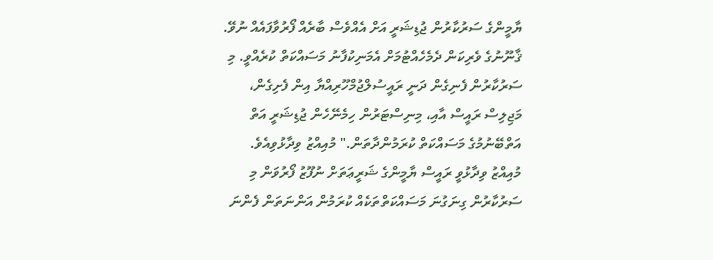ޔާމީންގެ ސަރުކާރުން ޖުޑިޝަރީ އަށް އެއްވެސް ބާރެއް ފޯރުވާފައެއް ނުވޭ. ޤާނޫނުގެ ވެރިކަން ދެމެހެއްޓުމަށް އެމަނިކުފާނު މަސައްކަތް ކުރެއްވީ. މި ސަރުކާރުން ފެނިގެން ދަނީ ރައީސުލްޖުމްހޫރިއްޔާ އިން ފެށިގެން، މަޖިލިސް ރައީސް އާއި، މިނިސްޓަރުން ހިމެނޭހެން ޖުޑިޝަރީ އަތް އަތްބޭނުމުގެ މަސައްކަތް ކުރަމުންދާތަން." މުއިއްޒު ވިދާޅުވިއެވެ.
މުއިއްޒު ވިދާޅުވީ ރައީސް ޔާމީންގެ ޝަރީޢަތަށް ނުފޫޒު ފޯރުވަން މި ސަރުކާރުން ގިނަގުނަ މަސައްކަތްތަކެއް ކުރަމުން އަންނަތަން ފެންނަ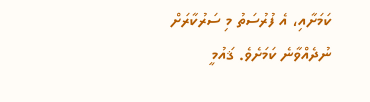ކަމަށާއި، އެ ފުރުސަތު މި ސަރުކާރަށް ނުދެއްވާނެ ކަމަށެވެ. ޤައުމީ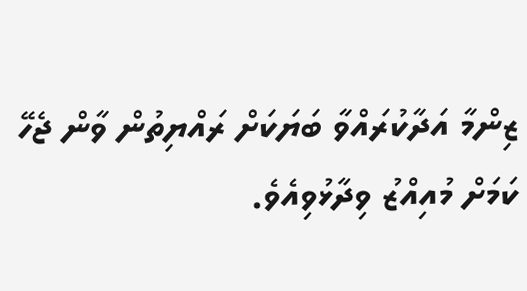ޒިންމާ އަދާކުރައްވާ ބަޔަކަށް ރައްޔިތުން ވާން ޖެހޭ ކަމަށް މުއިއްޒު ވިދާޅުވިއެވެ.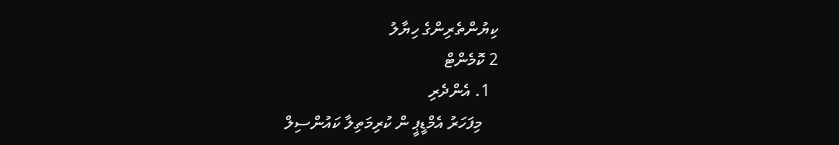ކިޔުންތެރިންގެ ހިޔާލު
2 ކޮމެންޓް
  1. އެންދެރި
    މިފަހަރު އެމްޑީޕީ ން ކުރިމަތިލާ ކައުންސިލް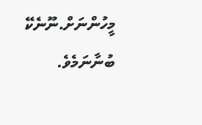މީހުންނަށް.ނޫނެކޭ ބުނާނަމެވެ.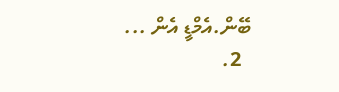ބޭން.އެމްޑީ އެން ...
  2.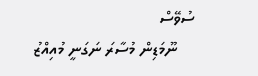ސުވޭސް
    ނޫމަޑިން މުސާރަ ނަގަނީ މުއިއްޒު